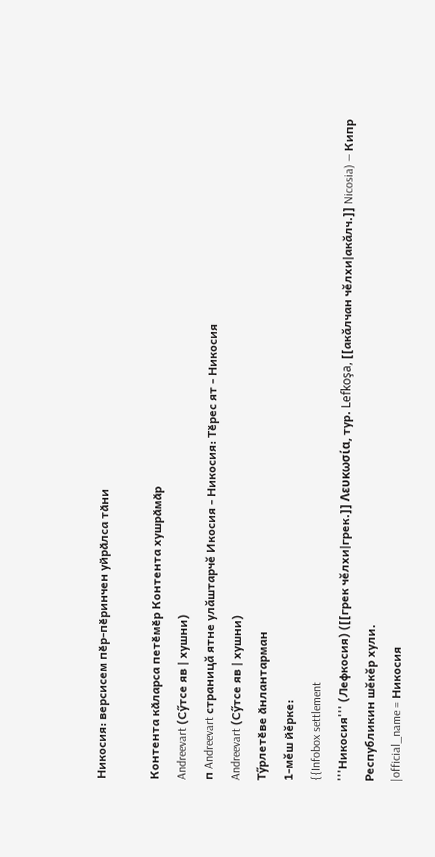Никосия: версисем пӗр-пӗринчен уйрӑлса тӑни

Контента кӑларса петӗмӗр Контента хушрӑмӑр
Andreevart (Сӳтсе яв | хушни)
п Andreevart страницă ятне улăштарчĕ Икосия - Никосия: Тӗрес ят - Никосия
Andreevart (Сӳтсе яв | хушни)
Тӳрлетӗве ӑнлантарман
1-мĕш йĕрке:
{{Infobox settlement
'''Никосия''' (Лефкосия) ([[грек чĕлхи|грек.]] Λευκωσία, тур. Lefkoşa, [[акăлчан чĕлхи|акăлч.]] Nicosia) — Кипр Республикин шĕкĕр хули.
|official_name = Никосия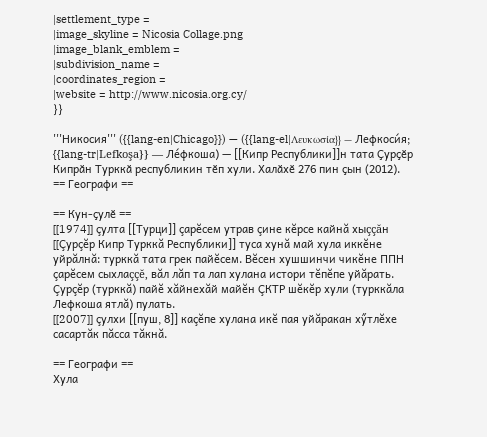|settlement_type =
|image_skyline = Nicosia Collage.png
|image_blank_emblem =
|subdivision_name =
|coordinates_region =
|website = http://www.nicosia.org.cy/
}}

'''Никосия''' ({{lang-en|Chicago}}) — ({{lang-el|Λευκωσία}} — Лефкоси́я; {{lang-tr|Lefkoşa}} — Ле́фкоша) — [[Кипр Республики]]н тата Ҫурҫӗр Кипрӑн Турккӑ республикин тӗп хули. Халӑхӗ 276 пин ҫын (2012).
== Географи ==

== Кун-ҫулӗ ==
[[1974]] çулта [[Турци]] çарĕсем утрав çине кĕрсе кайнă хыççăн [[Çурçĕр Кипр Турккă Республики]] туса хунă май хула иккĕне уйрăлнă: турккă тата грек пайĕсем. Вĕсен хушшинчи чикĕне ППН çарĕсем сыхлаççĕ, вăл лăп та лап хулана истори тĕпĕпе уйăрать. Çурçĕр (турккă) пайĕ хăйнехăй майĕн ÇКТР шĕкĕр хули (турккăла Лефкоша ятлă) пулать.
[[2007]] çулхи [[пуш, 8]] каçĕпе хулана икĕ пая уйăракан хӳтлĕхе сасартăк пăсса тăкнă.

== Географи ==
Хула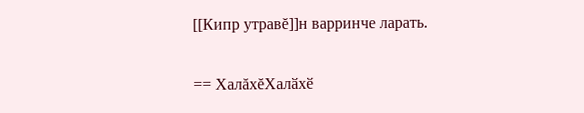[[Кипр утравĕ]]н варринче ларать.

== ХалăхĕХалӑхӗ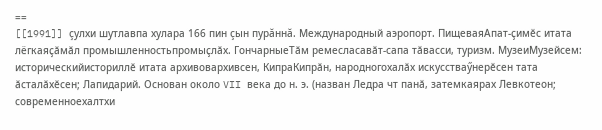==
[[1991]] çулхи шутлавпа хулара 166 пин çын пурăннă. Международный аэропорт. ПищеваяАпат-ҫимӗс итата лёгкаяҫӑмӑл промышленностьпромыҫлӑх. ГончарныеТӑм ремесласавӑт-сапа тӑвасси, туризм. МузеиМузейсем: историческийисториллӗ итата архивовархивсен, КипраКипрӑн, народногохалӑх искусстваӳнерӗсен тата ӑсталӑхӗсен; Лапидарий. Основан около VII века до н. э. (назван Ледра чт панӑ, затемкаярах Левкотеон; современноехалтхи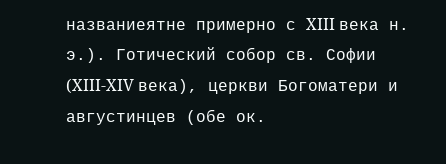названиеятне примерно с XIII века н. э.). Готический собор св. Софии (XIII-XIV века), церкви Богоматери и августинцев (обе ок.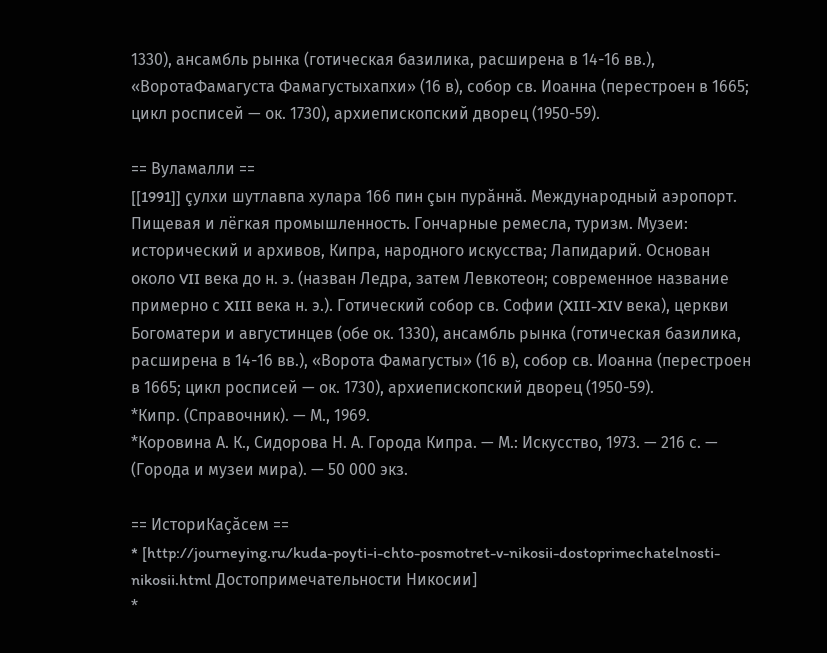1330), ансамбль рынка (готическая базилика, расширена в 14-16 вв.), «ВоротаФамагуста Фамагустыхапхи» (16 в), собор св. Иоанна (перестроен в 1665; цикл росписей — ок. 1730), архиепископский дворец (1950-59).

== Вуламалли ==
[[1991]] çулхи шутлавпа хулара 166 пин çын пурăннă. Международный аэропорт. Пищевая и лёгкая промышленность. Гончарные ремесла, туризм. Музеи: исторический и архивов, Кипра, народного искусства; Лапидарий. Основан около VII века до н. э. (назван Ледра, затем Левкотеон; современное название примерно с XIII века н. э.). Готический собор св. Софии (XIII-XIV века), церкви Богоматери и августинцев (обе ок. 1330), ансамбль рынка (готическая базилика, расширена в 14-16 вв.), «Ворота Фамагусты» (16 в), собор св. Иоанна (перестроен в 1665; цикл росписей — ок. 1730), архиепископский дворец (1950-59).
*Кипр. (Справочник). — М., 1969.
*Коровина А. К., Сидорова Н. А. Города Кипра. — М.: Искусство, 1973. — 216 с. — (Города и музеи мира). — 50 000 экз.

== ИсториКаҫӑсем ==
* [http://journeying.ru/kuda-poyti-i-chto-posmotret-v-nikosii-dostoprimechatelnosti-nikosii.html Достопримечательности Никосии]
*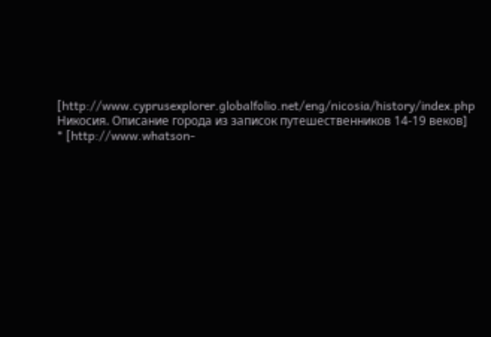[http://www.cyprusexplorer.globalfolio.net/eng/nicosia/history/index.php Никосия. Описание города из записок путешественников 14-19 веков]
* [http://www.whatson-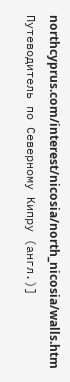northcyprus.com/interest/nicosia/north_nicosia/walls.htm Путеводитель по Северному Кипру (англ.)]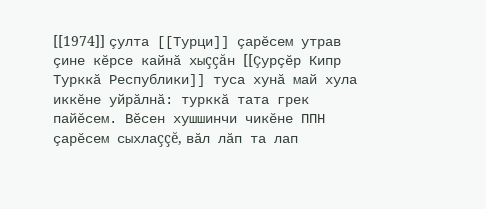[[1974]] çулта [[Турци]] çарĕсем утрав çине кĕрсе кайнă хыççăн [[Çурçĕр Кипр Турккă Республики]] туса хунă май хула иккĕне уйрăлнă: турккă тата грек пайĕсем. Вĕсен хушшинчи чикĕне ППН çарĕсем сыхлаççĕ, вăл лăп та лап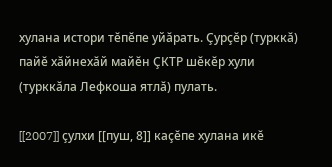хулана истори тĕпĕпе уйăрать. Çурçĕр (турккă) пайĕ хăйнехăй майĕн ÇКТР шĕкĕр хули (турккăла Лефкоша ятлă) пулать.

[[2007]] çулхи [[пуш, 8]] каçĕпе хулана икĕ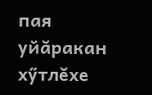пая уйăракан хӳтлĕхе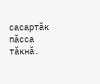сасартăк пăсса тăкнă.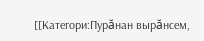[[Категори:Пурăнан вырăнсем,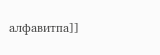алфавитпа]]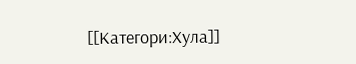[[Категори:Хула]]